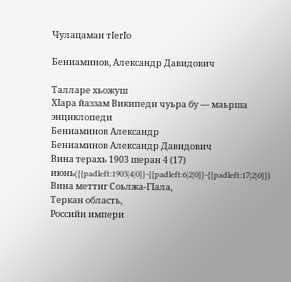Чулацаман тӀегӀо

Бениаминов, Александр Давидович

Талларе хьожуш
ХӀара йаззам Википеди чуьра бу — маьрша энциклопеди
Бениаминов Александр
Бениаминов Александр Давидович
Вина терахь 1903 шеран 4 (17) июнь({{padleft:1903|4|0}}-{{padleft:6|2|0}}-{{padleft:17|2|0}})
Вина меттиг Соьлжа-ГӀала,
Теркан область,
Российн импери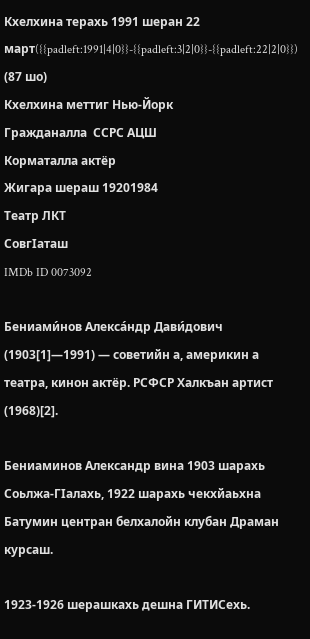Кхелхина терахь 1991 шеран 22 март({{padleft:1991|4|0}}-{{padleft:3|2|0}}-{{padleft:22|2|0}}) (87 шо)
Кхелхина меттиг Нью-Йорк
Гражданалла  ССРС АЦШ
Корматалла актёр
Жигара шераш 19201984
Театр ЛКТ
СовгӀаташ
IMDb ID 0073092

Бениами́нов Алекса́ндр Дави́дович (1903[1]—1991) — советийн а, америкин а театра, кинон актёр. РСФСР Халкъан артист (1968)[2].

Бениаминов Александр вина 1903 шарахь Соьлжа-ГӀалахь, 1922 шарахь чекхйаьхна Батумин центран белхалойн клубан Драман курсаш.

1923-1926 шерашкахь дешна ГИТИСехь.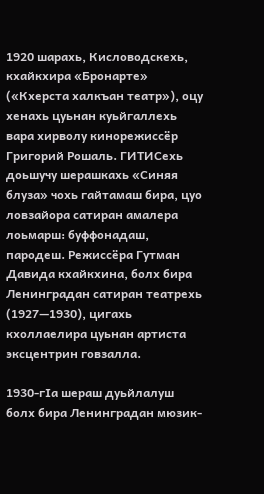1920 шарахь, Кисловодскехь, кхайкхира «Бронарте» («Кхерста халкъан театр»), оцу хенахь цуьнан куьйгаллехь вара хирволу кинорежиссёр Григорий Рошаль. ГИТИСехь доьшучу шерашкахь «Синяя блуза» чохь гайтамаш бира, цуо ловзайора сатиран амалера лоьмарш: буффонадаш, пародеш. Режиссёра Гутман Давида кхайкхина, болх бира Ленинградан сатиран театрехь (1927—1930), цигахь кхоллаелира цуьнан артиста эксцентрин говзалла.

1930-гӀа шераш дуьйлалуш болх бира Ленинградан мюзик-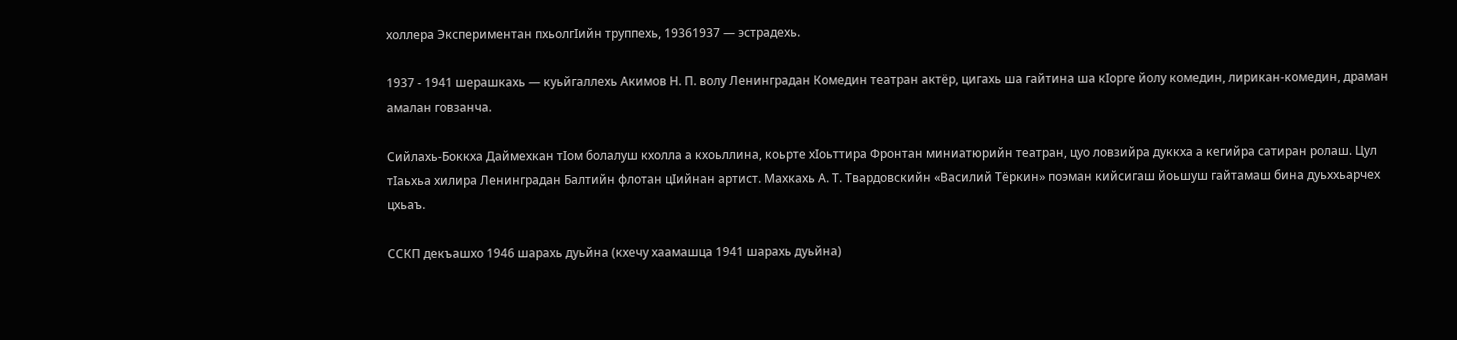холлера Экспериментан пхьолгӀийн труппехь, 19361937 — эстрадехь.

1937 - 1941 шерашкахь — куьйгаллехь Акимов Н. П. волу Ленинградан Комедин театран актёр, цигахь ша гайтина ша кӀорге йолу комедин, лирикан-комедин, драман амалан говзанча.

Сийлахь-Боккха Даймехкан тӀом болалуш кхолла а кхоьллина, коьрте хӀоьттира Фронтан миниатюрийн театран, цуо ловзийра дуккха а кегийра сатиран ролаш. Цул тӀаьхьа хилира Ленинградан Балтийн флотан цӀийнан артист. Махкахь А. Т. Твардовскийн «Василий Тёркин» поэман кийсигаш йоьшуш гайтамаш бина дуьххьарчех цхьаъ.

ССКП декъашхо 1946 шарахь дуьйна (кхечу хаамашца 1941 шарахь дуьйна)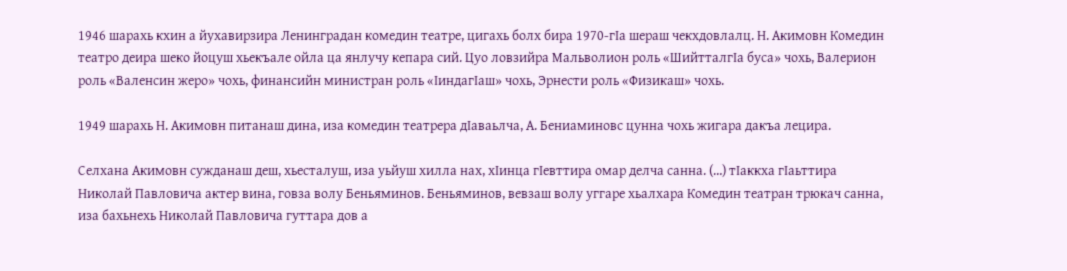1946 шарахь кхин а йухавирзира Ленинградан комедин театре, цигахь болх бира 1970-гӀа шераш чекхдовлалц. Н. Акимовн Комедин театро деира шеко йоцуш хьекъале ойла ца янлучу кепара сий. Цуо ловзийра Мальволион роль «ШийтталгӀа буса» чохь, Валерион роль «Валенсин жеро» чохь, финансийн министран роль «ӀиндагӀаш» чохь, Эрнести роль «Физикаш» чохь.

1949 шарахь Н. Акимовн питанаш дина, иза комедин театрера дӀаваьлча, А. Бениаминовс цунна чохь жигара дакъа лецира.

Селхана Акимовн сужданаш деш, хьесталуш, иза уьйуш хилла нах, хӀинца гӀевттира омар делча санна. (…) тӀаккха гӀаьттира Николай Павловича актер вина, говза волу Беньяминов. Беньяминов, вевзаш волу уггаре хьалхара Комедин театран трюкач санна, иза бахьнехь Николай Павловича гуттара дов а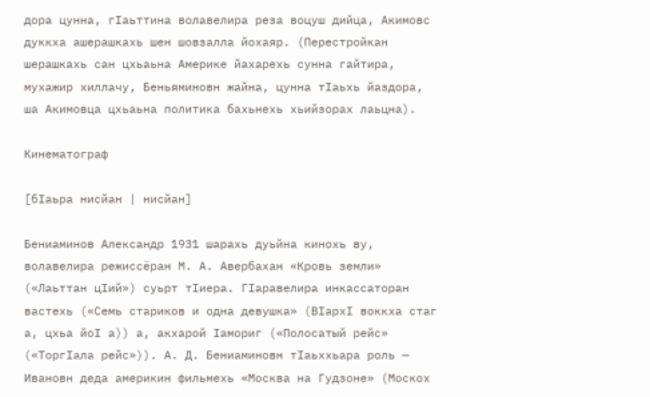дора цунна, гӀаьттина волавелира реза воцуш дийца, Акимовс дуккха ашерашкахь шен шовзалла йохаяр. (Перестройкан шерашкахь сан цхьаьна Америке йахарехь сунна гайтира, мухажир хиллачу, Беньяминовн жайна, цунна тӀаьхь йаздора, ша Акимовца цхьаьна политика бахьнехь хьийзорах лаьцна).

Кинематограф

[бӀаьра нисйан | нисйан]

Бениаминов Александр 1931 шарахь дуьйна кинохь ву, волавелира режиссёран М. А. Авербахан «Кровь земли» («Лаьттан цӀий») суьрт тӀиера. ГӀаравелира инкассаторан вастехь («Семь стариков и одна девушка» (ВӀархӀ воккха стаг а, цхьа йоӀ а)) а, акхарой Ӏамориг («Полосатый рейс» («ТоргӀала рейс»)). А. Д. Бениаминовн тӀаьххьара роль — Ивановн деда америкин фильмехь «Москва на Гудзоне» (Москох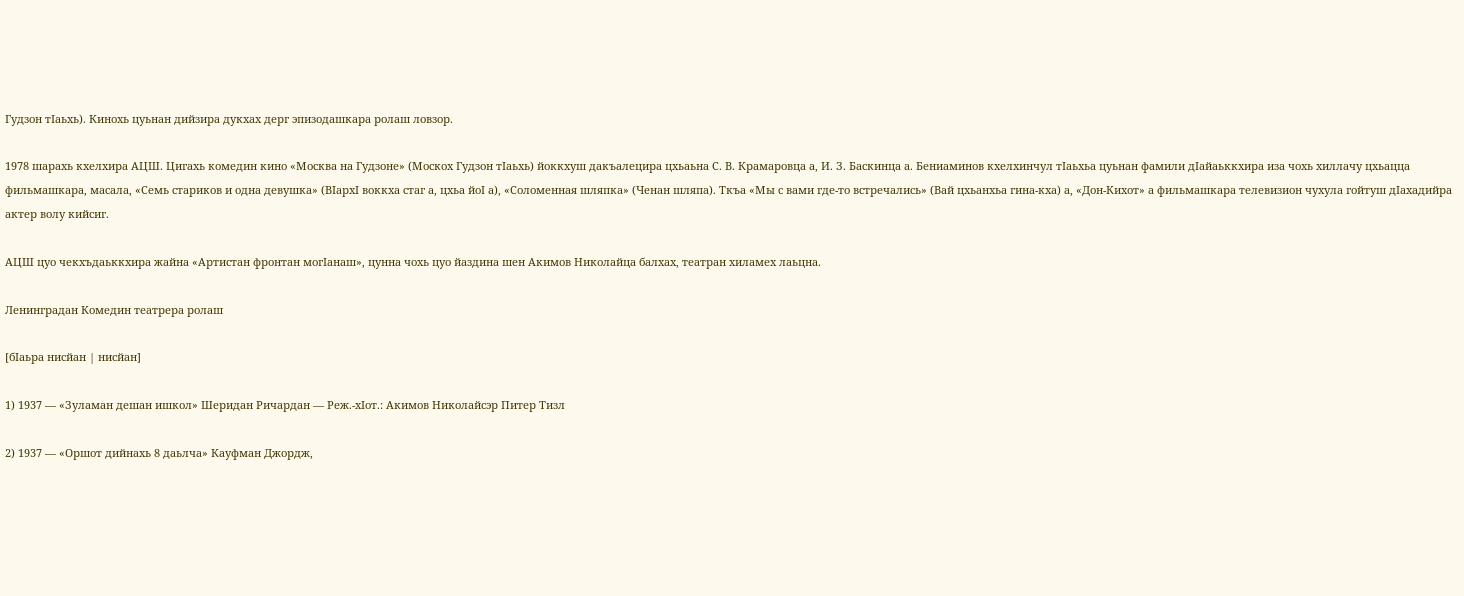Гудзон тӀаьхь). Кинохь цуьнан дийзира дукхах дерг эпизодашкара ролаш ловзор.

1978 шарахь кхелхира АЦШ. Цигахь комедин кино «Москва на Гудзоне» (Москох Гудзон тӀаьхь) йоккхуш дакъалецира цхьаьна С. В. Крамаровца а, И. З. Баскинца а. Бениаминов кхелхинчул тӀаьхьа цуьнан фамили дӀайаьккхира иза чохь хиллачу цхьацца фильмашкара, масала, «Семь стариков и одна девушка» (ВӀархӀ воккха стаг а, цхьа йоӀ а), «Соломенная шляпка» (Ченан шляпа). Ткъа «Мы с вами где-то встречались» (Вай цхьанхьа гина-кха) а, «Дон-Кихот» а фильмашкара телевизион чухула гойтуш дӀахадийра актер волу кийсиг.

АЦШ цуо чекхъдаьккхира жайна «Артистан фронтан могӀанаш», цунна чохь цуо йаздина шен Акимов Николайца балхах, театран хиламех лаьцна.

Ленинградан Комедин театрера ролаш

[бӀаьра нисйан | нисйан]

1) 1937 — «Зуламан дешан ишкол» Шеридан Ричардан — Реж.-хӀот.: Акимов Николайсэр Питер Тизл

2) 1937 — «Оршот дийнахь 8 даьлча» Кауфман Джордж,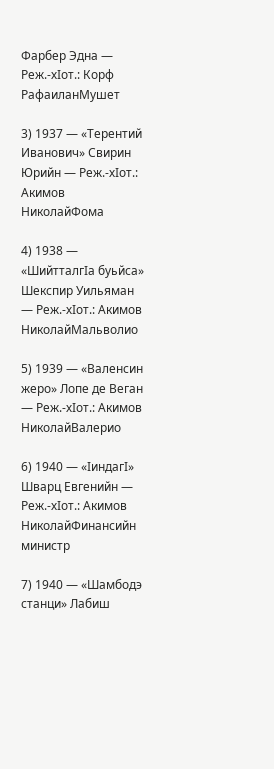Фарбер Эдна — Реж.-хӀот.: Корф РафаиланМушет

3) 1937 — «Терентий Иванович» Свирин Юрийн — Реж.-хӀот.: Акимов НиколайФома

4) 1938 — «ШийтталгӀа буьйса» Шекспир Уильяман — Реж.-хӀот.: Акимов НиколайМальволио

5) 1939 — «Валенсин жеро» Лопе де Веган — Реж.-хӀот.: Акимов НиколайВалерио

6) 1940 — «ӀиндагӀ» Шварц Евгенийн — Реж.-хӀот.: Акимов НиколайФинансийн министр

7) 1940 — «Шамбодэ станци» Лабиш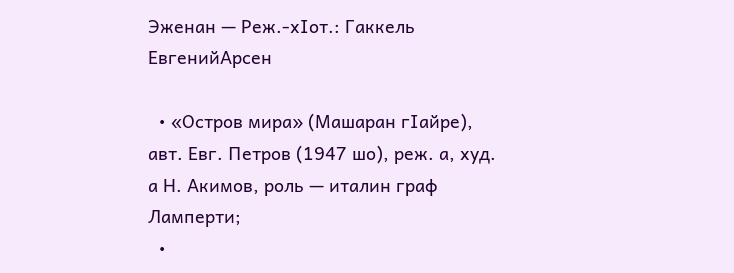Эженан — Реж.-хӀот.: Гаккель ЕвгенийАрсен

  • «Остров мира» (Машаран гӀайре), авт. Евг. Петров (1947 шо), реж. а, худ. а Н. Акимов, роль — италин граф Ламперти;
  •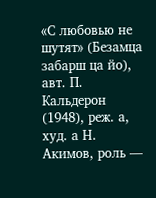«С любовью не шутят» (Безамца забарш ца йо), авт. П. Кальдерон (1948), реж. а, худ. а Н. Акимов, роль —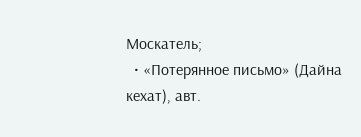Москатель;
  • «Потерянное письмо» (Дайна кехат), авт.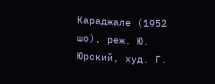Караджале (1952 шо), реж. Ю. Юрский, худ. Г.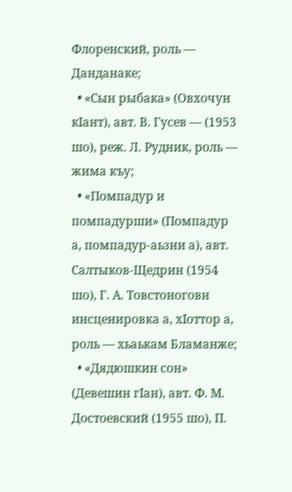Флоренский, роль — Данданаке;
  • «Сын рыбака» (Овхочун кӀант), авт. В. Гусев — (1953 шо), реж. Л. Рудник, роль — жима къу;
  • «Помпадур и помпадурши» (Помпадур а, помпадур-аьзни а), авт. Салтыков-Щедрин (1954 шо), Г. А. Товстоноговн инсценировка а, хӀоттор а, роль — хьаькам Бламанже;
  • «Дядюшкин сон» (Девешин гӀан), авт. Ф. М. Достоевский (1955 шо), П.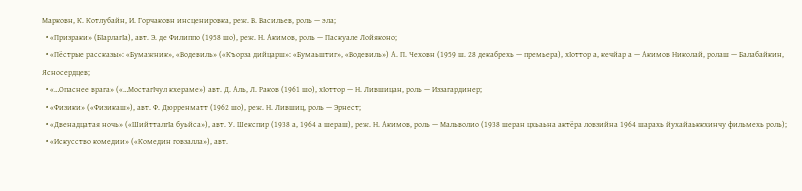Марковн, К. Котлубайн, И. Горчаковн инсценировка, реж. В. Васильев, роль — эла;
  • «Призраки» (БӀарлагӀа), авт. Э. де Филиппо (1958 шо), реж. Н. Акимов, роль — Паскуале Лойяконо;
  • «Пёстрые рассказы»: «Бумажник», «Водевиль» («Къорза дийцарш»: «Бумаьштиг», «Водевиль») А. П. Чеховн (1959 ш. 28 декабрехь — премьера), хӀоттор а, кечйар а — Акимов Николай, ролаш — Балабайкин, Ясносердцев;
  • «…Опаснее врага» («…МостагӀчул кхераме») авт. Д. Аль, Л. Раков (1961 шо), хӀоттор — Н. Лившицан, роль — Иззагардинер;
  • «Физики» («Физикаш»), авт. Ф. Дюрренматт (1962 шо), реж. Н. Лившиц, роль — Эрнест;
  • «Двенадцатая ночь» («ШийтталгӀа буьйса»), авт. У. Шекспир (1938 а, 1964 а шераш), реж. Н. Акимов, роль — Мальволио (1938 шеран цхьаьна актёра ловзийна 1964 шарахь йухайаьккхинчу фильмехь роль);
  • «Искусство комедии» («Комедин говзалла»), авт.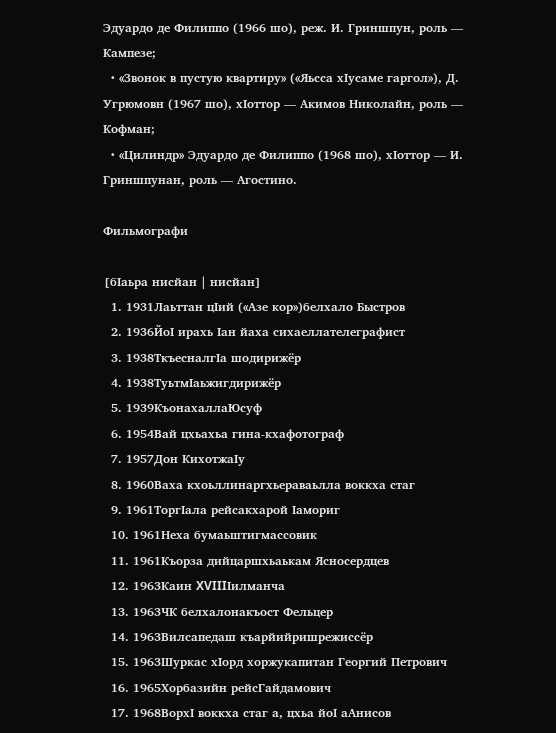Эдуардо де Филиппо (1966 шо), реж. И. Гриншпун, роль — Кампезе;
  • «Звонок в пустую квартиру» («Яьсса хӀусаме гаргол»), Д. Угрюмовн (1967 шо), хӀоттор — Акимов Николайн, роль — Кофман;
  • «Цилиндр» Эдуардо де Филиппо (1968 шо), хӀоттор — И. Гриншпунан, роль — Агостино.

Фильмографи

[бӀаьра нисйан | нисйан]
  1. 1931Лаьттан цӀий («Азе кор»)белхало Быстров
  2. 1936ЙоӀ ирахь Ӏан йаха сихаеллателеграфист
  3. 1938ТкъесналгӀа шодирижёр
  4. 1938ТуьтмӀаьжигдирижёр
  5. 1939КъонахаллаЮсуф
  6. 1954Вай цхьахьа гина-кхафотограф
  7. 1957Дон КихотжаӀу
  8. 1960Ваха кхоьллинаргхьераваьлла воккха стаг
  9. 1961ТоргӀала рейсакхарой Ӏамориг
  10. 1961Неха бумаьштигмассовик
  11. 1961Къорза дийцаршхьаькам Ясносердцев
  12. 1963Каин XVIIIӀилманча
  13. 1963ЧК белхалонакъост Фельцер
  14. 1963Вилсапедаш къарйийришрежиссёр
  15. 1963Шуркас хӀорд хоржукапитан Георгий Петрович
  16. 1965Хорбазийн рейсГайдамович
  17. 1968ВорхӀ воккха стаг а, цхьа йоӀ аАнисов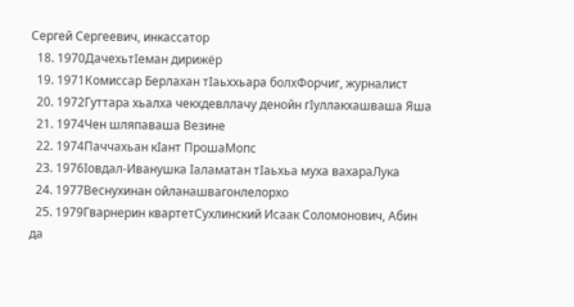Сергей Сергеевич, инкассатор
  18. 1970ДачехьтӀеман дирижёр
  19. 1971Комиссар Берлахан тӀаьххьара болхФорчиг, журналист
  20. 1972Гуттара хьалха чекхдевллачу денойн гӀуллакхашваша Яша
  21. 1974Чен шляпаваша Везине
  22. 1974Паччахьан кӀант ПрошаМопс
  23. 1976Ӏовдал-Иванушка Ӏаламатан тӀаьхьа муха вахараЛука
  24. 1977Веснухинан ойланашвагонлелорхо
  25. 1979Гварнерин квартетСухлинский Исаак Соломонович, Абин да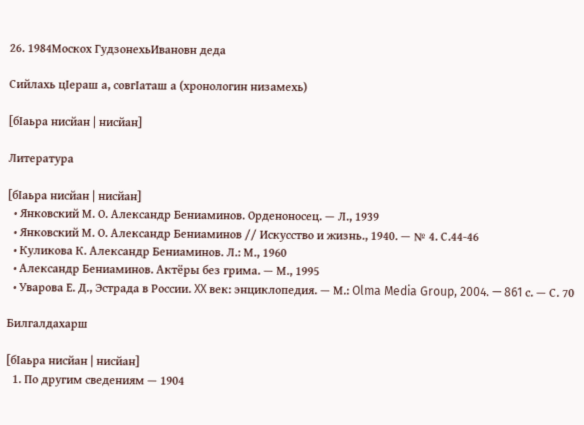26. 1984Москох ГудзонехьИвановн деда

Сийлахь цӀераш а, совгӀаташ а (хронологин низамехь)

[бӀаьра нисйан | нисйан]

Литература

[бӀаьра нисйан | нисйан]
  • Янковский М. О. Александр Бениаминов. Орденоносец. — Л., 1939
  • Янковский М. О. Александр Бениаминов // Искусство и жизнь., 1940. — № 4. С.44-46
  • Куликова К. Александр Бениаминов. Л.: М., 1960
  • Александр Бениаминов. Актёры без грима. — М., 1995
  • Уварова Е. Д., Эстрада в России. XX век: энциклопедия. — М.: Olma Media Group, 2004. — 861 с. — С. 70

Билгалдахарш

[бӀаьра нисйан | нисйан]
  1. По другим сведениям — 1904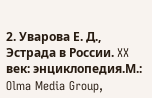2. Уварова Е. Д., Эстрада в России. XX век: энциклопедия.М.: Olma Media Group,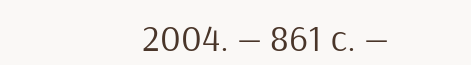2004. — 861 с. —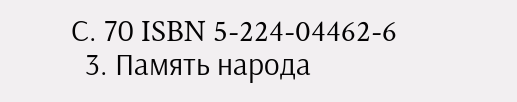С. 70 ISBN 5-224-04462-6
  3. Память народа